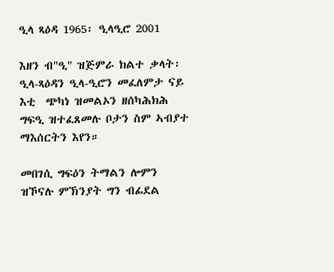ዒላ ጻዕዳ 1965፡ ዒላዒሮ 2001

እዘን ብ"ዒ" ዝጅምራ ክልተ ቃላት፡ ዒላ-ጻዕዳን ዒላ-ዒሮን መፈለምታ ናይ እቲ  ጭካነ ዝመልኦን ዘሰካሕክሕ ግፍዒ ዝተፈጸመሉ ቦታን ስም ኣብያተ ማእሰርትን እየን።

መበገሲ ግፍዕን ትማልን ሎምን ዝኾናሉ ምኽንያት ግን ብፊደል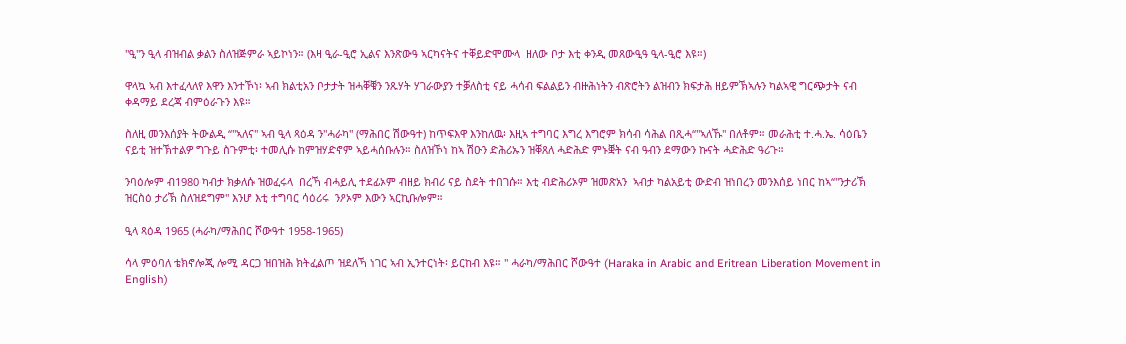"ዒ"ን ዒላ ብዝብል ቃልን ስለዝጅምራ ኣይኮነን። (እዛ ዒራ-ዒሮ ኢልና እንጽውዓ ኣርካናትና ተቐይድሞሙላ  ዘለው ቦታ እቲ ቀንዲ መጸውዒዓ ዒላ-ዒሮ እዩ።)

ዋላኳ ኣብ እተፈላለየ እዋን እንተኾነ፡ ኣብ ክልቲአን ቦታታት ዝሓቐቑን ንጹሃት ሃገራውያን ተቓለስቲ ናይ ሓሳብ ፍልልይን ብዙሕነትን ብጽሮትን ልዝብን ክፍታሕ ዘይምኽኣሉን ካልኣዊ ግርጭታት ናብ ቀዳማይ ደረጃ ብምዕራጉን እዩ።

ስለዚ መንእሰያት ትውልዲ “"ኣለና" ኣብ ዒላ ጻዕዳ ን"ሓራካ" (ማሕበር ሽውዓተ) ከጥፍእዋ እንከለዉ፡ እዚኣ ተግባር እግረ እግሮም ክሳብ ሳሕል በጺሓ“"ኣለኹ" በለቶም። መራሕቲ ተ.ሓ.ኤ. ሳዕቤን ናይቲ ዝተኽተልዎ ግጉይ ስጉምቲ፡ ተመሊሱ ከምዝሃድኖም ኣይሓሰቡሉን። ስለዝኾነ ከኣ ሽዑን ድሕሪኡን ዝቐጸለ ሓድሕድ ምኑቛት ናብ ዓብን ደማውን ኩናት ሓድሕድ ዓሪጉ።

ንባዕሎም ብ1980 ካብታ ክቃለሱ ዝወፈሩላ  በረኻ ብሓይሊ ተደፊኦም ብዘይ ክብሪ ናይ ስደት ተበገሱ። እቲ ብድሕሪኦም ዝመጽአን  ኣብታ ካልአይቲ ውድብ ዝነበረን መንእሰይ ነበር ከኣ“"ንታሪኽ ዝርስዕ ታሪኽ ስለዝደግም" እንሆ እቲ ተግባር ሳዕሪሩ  ንዖኦም እውን ኣርኪቡሎም።

ዒላ ጻዕዳ 1965 (ሓራካ/ማሕበር ሾውዓተ 1958-1965)

ሳላ ምዕባለ ቴክኖሎጂ ሎሚ ዳርጋ ዝበዝሕ ክትፈልጦ ዝደለኻ ነገር ኣብ ኢንተርነት፡ ይርከብ እዩ። " ሓራካ/ማሕበር ሾውዓተ (Haraka in Arabic and Eritrean Liberation Movement in English)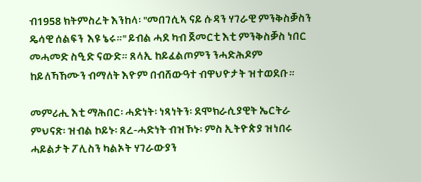ብ1958 ክትምስረት እንከላ፡ "መበገሲኣ ናይ ሱዳን ሃገራዊ ምንቅስቓስን ዴሳዊ ሰልፍን  እዩ ኔሩ።" ይብል ሓደ ካብ ጀመርቲ እቲ ምንቅስቓስ ነበር መሓመድ ስዒድ ናውድ። ጸላኢ ከይፈልጦምን ንሓድሕዶም ከይለኻኸሙን ብማለት እዮም በብሸውዓተ ብዋህዮታት ዝተወደቡ።

መምሪሒ እቲ ማሕበር፡ ሓድነት፡ ነጻነትን፡ ደሞክራሲያዊት ኤርትራ ምህናጽ፡ ዝብል ኮይኑ፡ ጸረ-ሓድነት ብዝኾኑ፡ ምስ ኢትዮጵያ ዝነበሩ ሓይልታት ፖሊስን ካልኦት ሃገራውያን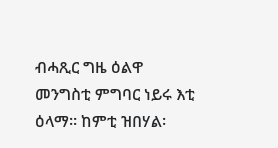ብሓጺር ግዜ ዕልዋ መንግስቲ ምግባር ነይሩ እቲ ዕላማ። ከምቲ ዝበሃል፡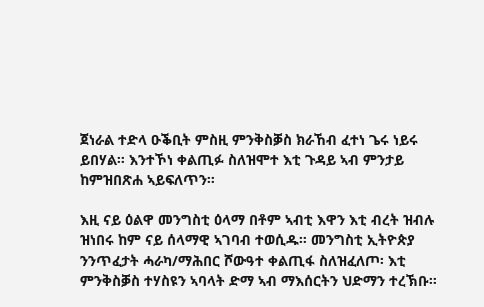ጀነራል ተድላ ዑቕቢት ምስዚ ምንቅስቓስ ክራኸብ ፈተነ ጌሩ ነይሩ ይበሃል። እንተኾነ ቀልጢፉ ስለዝሞተ እቲ ጉዳይ ኣብ ምንታይ ከምዝበጽሐ ኣይፍለጥን።

እዚ ናይ ዕልዋ መንግስቲ ዕላማ በቶም ኣብቲ እዋን እቲ ብረት ዝብሉ ዝነበሩ ከም ናይ ሰላማዊ ኣገባብ ተወሲዱ። መንግስቲ ኢትዮጵያ ንንጥፈታት ሓራካ/ማሕበር ሾውዓተ ቀልጢፋ ስለዝፈለጦ፡ እቲ ምንቅስቓስ ተሃስዩን ኣባላት ድማ ኣብ ማእሰርትን ህድማን ተረኽቡ።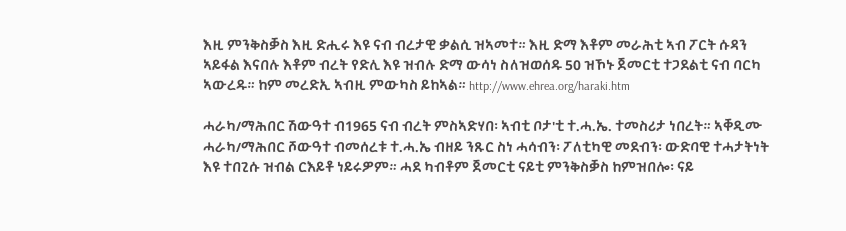እዚ ምንቅስቓስ እዚ ድሒሩ እዩ ናብ ብረታዊ ቃልሲ ዝኣመተ። እዚ ድማ እቶም መራሕቲ ኣብ ፖርት ሱዳን ኣይፋል እናበሉ እቶም ብረት የድሊ እዩ ዝብሉ ድማ ውሳነ ስለዝወሰዱ 50 ዝኾኑ ጀመርቲ ተጋደልቲ ናብ ባርካ ኣውረዱ። ከም መረድኢ ኣብዚ ምውካስ ይከኣል። http://www.ehrea.org/haraki.htm

ሓራካ/ማሕበር ሽውዓተ ብ1965 ናብ ብረት ምስኣድሃበ፡ ኣብቲ ቦታ'ቲ ተ.ሓ.ኤ. ተመስሪታ ነበረት። ኣቐዲሙ ሓራካ/ማሕበር ሾውዓተ ብመሰረቱ ተ.ሓ.ኤ ብዘይ ንጹር ስነ ሓሳብን፡ ፖለቲካዊ መደብን፡ ውድባዊ ተሓታትነት እዩ ተበጊሱ ዝብል ርእይቶ ነይሩዎም። ሓደ ካብቶም ጀመርቲ ናይቲ ምንቅስቓስ ከምዝበሎ፡ ናይ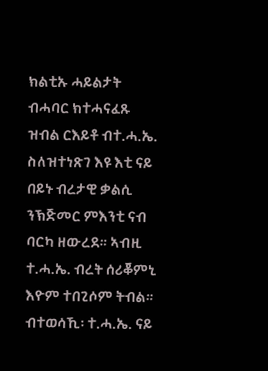ክልቲኡ ሓይልታት ብሓባር ክተሓናፈጹ ዝብል ርእይቶ ብተ.ሓ.ኤ. ስለዝተነጽገ እዩ እቲ ናይ በይኑ ብረታዊ ቃልሲ ንኽጅመር ምእንቲ ናብ ባርካ ዘውረደ። ኣብዚ ተ.ሓ.ኤ. ብረት ሰሪቖምኒ እዮም ተበጊሶም ትብል። ብተወሳኺ፡ ተ.ሓ.ኤ. ናይ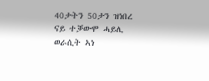40ታትን 50ታን ዝነበረ ናይ ተቓውሞ ሓይሊ ወራሲት ኣነ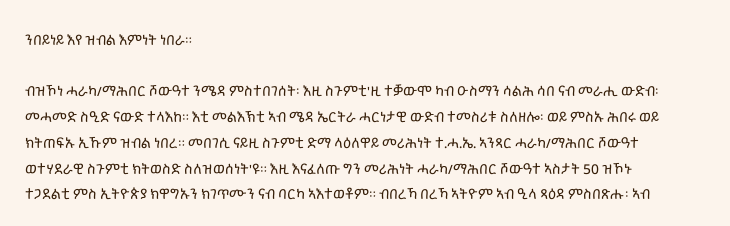ንበይነይ እየ ዝብል እምነት ነበራ።

ብዝኾነ ሓራካ/ማሕበር ሾውዓተ ንሜዳ ምስተበገሰት፡ እዚ ስጉምቲ'ዚ ተቓውሞ ካብ ዑስማን ሳልሕ ሳበ ናብ መራሒ ውድብ፡ መሓመድ ስዒድ ናውድ ተላእከ። እቲ መልእኽቲ ኣብ ሜዳ ኤርትራ ሓርነታዊ ውድብ ተመስሪቱ ስለዘሎ፡ ወይ ምስኡ ሕበሩ ወይ ክትጠፍኡ ኢኹም ዝብል ነበረ። መበገሲ ናይዚ ስጉምቲ ድማ ላዕለዋይ መሪሕነት ተ.ሓ.ኤ. ኣንጻር ሓራካ/ማሕበር ሾውዓተ ወተሃደራዊ ስጉምቲ ክትወስድ ስለዝወሰነት'ዩ። እዚ እናፈለጡ ግን መሪሕነት ሓራካ/ማሕበር ሾውዓተ ኣስታት 50 ዝኾኑ ተጋደልቲ ምስ ኢትዮጵያ ክዋግኡን ክገጥሙን ናብ ባርካ ኣእተወቶም። ብበረኻ በረኻ ኣትዮም ኣብ ዒላ ጻዕዳ ምስበጽሑ፡ ኣብ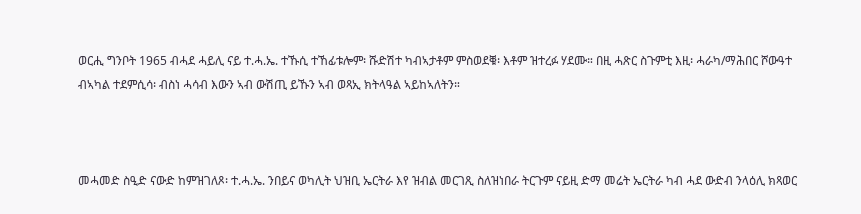ወርሒ ግንቦት 1965 ብሓደ ሓይሊ ናይ ተ.ሓ.ኤ. ተኹሲ ተኸፊቱሎም፡ ሹድሽተ ካብኣታቶም ምስወደቑ፡ እቶም ዝተረፉ ሃደሙ። በዚ ሓጽር ስጉምቲ እዚ፡ ሓራካ/ማሕበር ሾውዓተ ብኣካል ተደምሲሳ፡ ብስነ ሓሳብ እውን ኣብ ውሽጢ ይኹን ኣብ ወጻኢ ክትላዓል ኣይከኣለትን።



መሓመድ ስዒድ ናውድ ከምዝገለጾ፡ ተ.ሓ.ኤ. ንበይና ወካሊት ህዝቢ ኤርትራ እየ ዝብል መርገጺ ስለዝነበራ ትርጉም ናይዚ ድማ መሬት ኤርትራ ካብ ሓደ ውድብ ንላዕሊ ክጻወር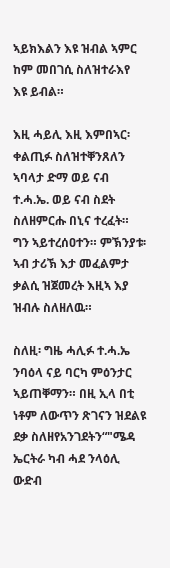ኣይክእልን እዩ ዝብል ኣምር ከም መበገሲ ስለዝተራእየ እዩ ይብል።

እዚ ሓይሊ እዚ እምበኣር፡ ቀልጢፉ ስለዝተቐንጸለን ኣባላታ ድማ ወይ ናብ ተ.ሓ.ኤ. ወይ ናብ ስደት ስለዘምርሑ በኒና ተረፈት። ግን ኣይተረሰዐተን። ምኽንያቱ፡ ኣብ ታሪኽ እታ መፈልምታ ቃልሲ ዝጀመረት እዚኣ እያ ዝብሉ ስለዘለዉ።

ስለዚ፡ ግዜ ሓሊፉ ተ.ሓ.ኤ ንባዕላ ናይ ባርካ ምዕንታር ኣይጠቐማን። በዚ ኢላ በቲ ነቶም ለውጥን ጽገናን ዝደልዩ ደቃ ስለዘየአንገደትን“"ሜዳ ኤርትራ ካብ ሓደ ንላዕሊ ውድብ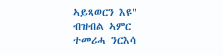ኣይጻወርን እዩ" ብዝብል ኣምር ተመሪሓ ንርእሳ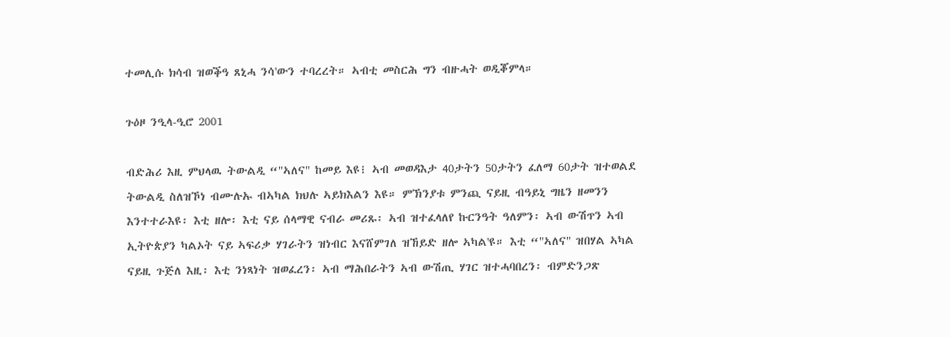ተመሊሱ ክሳብ ዝወቕዓ ጸኒሓ ንሳ'ውን ተባረረት። ኣብቲ መስርሕ ግን ብዙሓት ወዲቖምላ።

ጉዕዞ ንዒላ-ዒሮ 2001

ብድሕሪ እዚ ምህላዉ ትውልዲ “"ኣለና" ከመይ እዩ፧ ኣብ መወዳእታ 40ታትን 50ታትን ፈለማ 60ታት ዝተወልደ ትውልዲ ስለዝኾነ ብሙሉኡ ብኣካል ክህሉ ኣይክእልን እዩ። ምኽንያቱ ምንጪ ናይዚ ብዓይኒ ግዜን ዘመንን እንተተራእዩ፡ እቲ ዘሎ፡ እቲ ናይ ሰላማዊ ናብራ መሪጹ፡ ኣብ ዝተፈላለየ ኩርንዓት ዓለምን፡ ኣብ ውሽጥን ኣብ ኢትዮጵያን ካልኦት ናይ ኣፍሪቃ ሃገራትን ዝነብር እናሸምገለ ዝኸይድ ዘሎ ኣካል'ዩ። እቲ “"ኣለና" ዝበሃል ኣካል ናይዚ ጉጅለ እዚ፡ እቲ ንነጻነት ዝወፈረን፡ ኣብ ማሕበራትን ኣብ ውሽጢ ሃገር ዝተሓባበረን፡ ብምድንጋጽ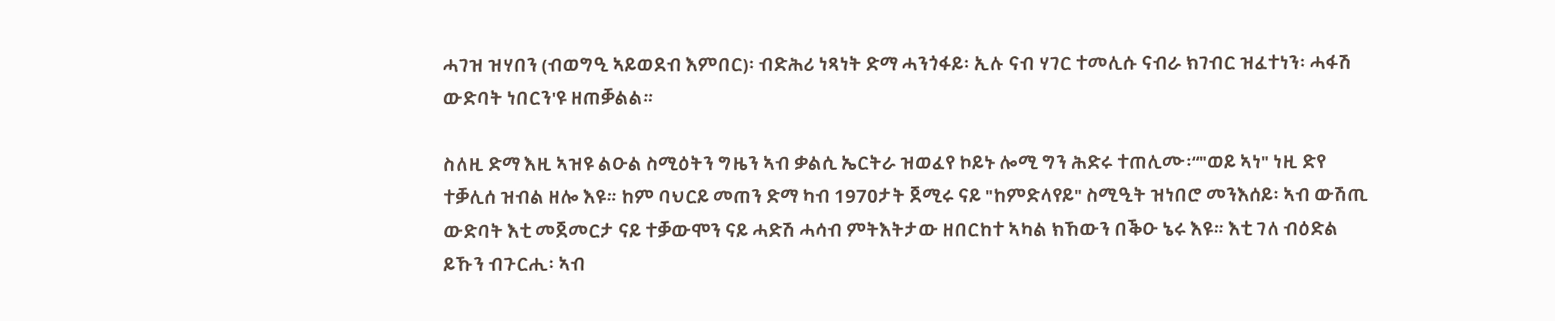ሓገዝ ዝሃበን (ብወግዒ ኣይወደብ እምበር)፡ ብድሕሪ ነጻነት ድማ ሓንጎፋይ፡ ኢሉ ናብ ሃገር ተመሊሱ ናብራ ክገብር ዝፈተነን፡ ሓፋሽ ውድባት ነበርን'ዩ ዘጠቓልል።

ስለዚ ድማ እዚ ኣዝዩ ልዑል ስሚዕትን ግዜን ኣብ ቃልሲ ኤርትራ ዝወፈየ ኮይኑ ሎሚ ግን ሕድሩ ተጠሊሙ፡“"ወይ ኣነ" ነዚ ድየ ተቓሊሰ ዝብል ዘሎ እዩ። ከም ባህርይ መጠን ድማ ካብ 1970ታት ጀሚሩ ናይ "ከምድላየይ" ስሚዒት ዝነበሮ መንእሰይ፡ ኣብ ውሽጢ ውድባት እቲ መጀመርታ ናይ ተቓውሞን ናይ ሓድሽ ሓሳብ ምትእትታው ዘበርከተ ኣካል ክኸውን በቕዑ ኔሩ እዩ። እቲ ገለ ብዕድል ይኹን ብጉርሒ፡ ኣብ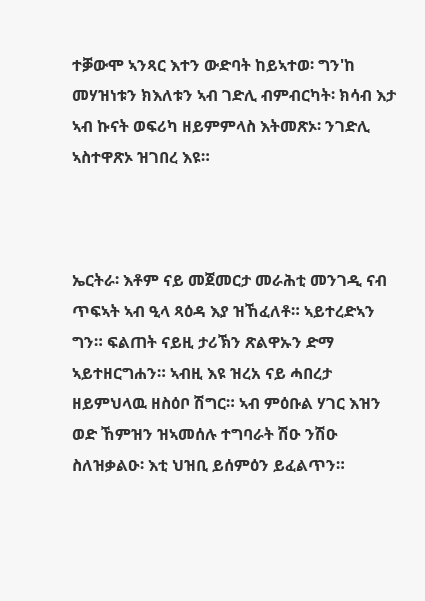ተቓውሞ ኣንጻር እተን ውድባት ከይኣተወ፡ ግን'ከ መሃዝነቱን ክእለቱን ኣብ ገድሊ ብምብርካት፡ ክሳብ እታ ኣብ ኩናት ወፍሪካ ዘይምምላስ እትመጽኦ፡ ንገድሊ ኣስተዋጽኦ ዝገበረ እዩ።



ኤርትራ፡ እቶም ናይ መጀመርታ መራሕቲ መንገዲ ናብ ጥፍኣት ኣብ ዒላ ጻዕዳ እያ ዝኸፈለቶ። ኣይተረድኣን ግን። ፍልጠት ናይዚ ታሪኽን ጽልዋኡን ድማ ኣይተዘርግሐን። ኣብዚ እዩ ዝረአ ናይ ሓበረታ ዘይምህላዉ ዘስዕቦ ሽግር። ኣብ ምዕቡል ሃገር እዝን ወድ ኸምዝን ዝኣመሰሉ ተግባራት ሽዑ ንሽዑ ስለዝቃልዑ፡ እቲ ህዝቢ ይሰምዕን ይፈልጥን።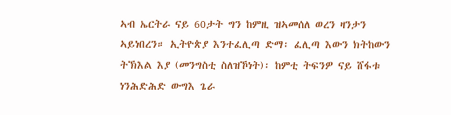ኣብ ኤርትራ ናይ 60ታት ግን ከምዚ ዝኣመሰለ ወረን ዛንታን ኣይነበረን። ኢትዮጵያ እንተፈሊጣ ድማ፡ ፈሊጣ እውን ክትከውን ትኽእል እያ (መንግስቲ ስለዝኾነት)፡ ከምቲ ትፍንዎ ናይ ሸፋቱ ነንሕድሕድ ውግእ ጌራ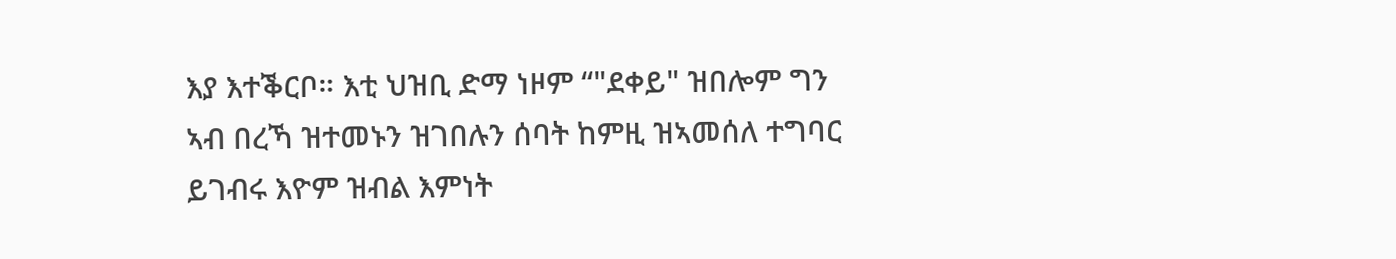እያ እተቕርቦ። እቲ ህዝቢ ድማ ነዞም “"ደቀይ" ዝበሎም ግን ኣብ በረኻ ዝተመኑን ዝገበሉን ሰባት ከምዚ ዝኣመሰለ ተግባር ይገብሩ እዮም ዝብል እምነት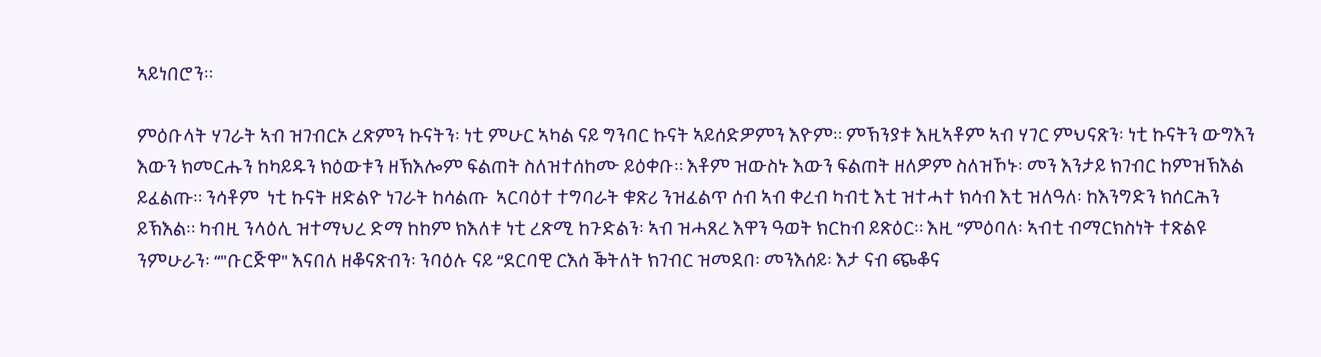ኣይነበሮን።

ምዕቡላት ሃገራት ኣብ ዝገብርኦ ረጽምን ኩናትን፡ ነቲ ምሁር ኣካል ናይ ግንባር ኩናት ኣይሰድዎምን እዮም። ምኽንያቱ እዚኣቶም ኣብ ሃገር ምህናጽን፡ ነቲ ኩናትን ውግእን እውን ክመርሑን ከካይዱን ክዕውቱን ዘኽእሎም ፍልጠት ስለዝተሰከሙ ይዕቀቡ። እቶም ዝውስኑ እውን ፍልጠት ዘለዎም ስለዝኾኑ፡ መን እንታይ ክገብር ከምዝኽእል ይፈልጡ። ንሳቶም  ነቲ ኩናት ዘድልዮ ነገራት ከሳልጡ  ኣርባዕተ ተግባራት ቁጽሪ ንዝፈልጥ ሰብ ኣብ ቀረብ ካብቲ እቲ ዝተሓተ ክሳብ እቲ ዝለዓለ፡ ከእንግድን ክሰርሕን ይኽእል። ካብዚ ንላዕሊ ዝተማህረ ድማ ከከም ክእለቱ ነቲ ረጽሚ ከጉድልን፡ ኣብ ዝሓጸረ እዋን ዓወት ክርከብ ይጽዕር። እዚ “ምዕባለ፡ ኣብቲ ብማርክስነት ተጽልዩ ንምሁራን፡ “"ቡርጅዋ" እናበለ ዘቆናጽብን፡ ንባዕሉ ናይ “ደርባዊ ርእሰ ቕትለት ክገብር ዝመደበ፡ መንእሰይ፡ እታ ናብ ጭቆና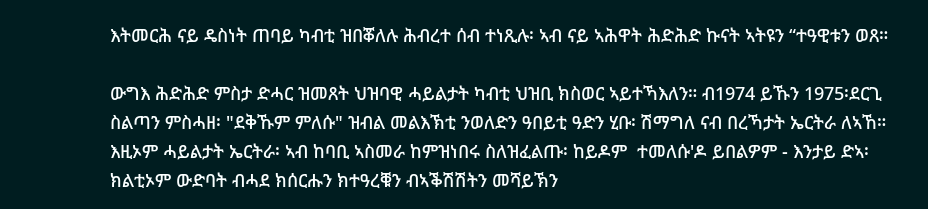እትመርሕ ናይ ዴስነት ጠባይ ካብቲ ዝበቖለሉ ሕብረተ ሰብ ተነጺሉ፡ ኣብ ናይ ኣሕዋት ሕድሕድ ኩናት ኣትዩን “ተዓዊቱን ወጸ።

ውግእ ሕድሕድ ምስታ ድሓር ዝመጸት ህዝባዊ ሓይልታት ካብቲ ህዝቢ ክስወር ኣይተኻእለን። ብ1974 ይኹን 1975፡ደርጊ ስልጣን ምስሓዘ፡ "ደቅኹም ምለሱ" ዝብል መልእኽቲ ንወለድን ዓበይቲ ዓድን ሂቡ፡ ሽማግለ ናብ በረኻታት ኤርትራ ለኣኸ። እዚኦም ሓይልታት ኤርትራ፡ ኣብ ከባቢ ኣስመራ ከምዝነበሩ ስለዝፈልጡ፡ ከይዶም  ተመለሱ'ዶ ይበልዎም - እንታይ ድኣ፡ ክልቲኦም ውድባት ብሓደ ክሰርሑን ክተዓረቑን ብኣቕሽሽትን መሻይኽን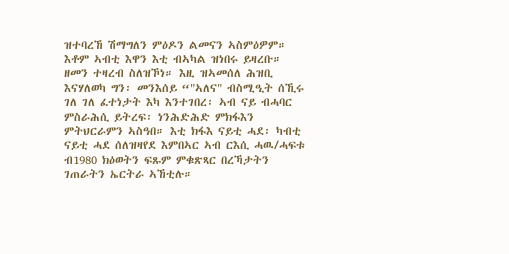ዝተባረኸ ሽማግለን ምዕዶን ልመናን ኣስምዕዎም። እቶም ኣብቲ እዋን እቲ ብኣካል ዝነበሩ ይዛረቡ። ዘመን ተዛረብ ስለዝኾነ። እዚ ዝኣመሰለ ሕዝቢ እናሃለወካ ግን፡ መንእሰይ “"ኣለና" ብስሚዒት ሰኺሩ ገለ ገለ ፈተነታት እካ እንተገበረ፡ ኣብ ናይ ብሓባር ምስራሕሲ ይትረፍ፡ ነንሕድሕድ ምክፋእን ምትህርራምን ኣስዓበ። እቲ ክፋእ ናይቲ ሓደ፡ ካብቲ ናይቲ ሓደ ሰለዝዛየደ እምበኣር ኣብ ርእሲ ሓዉ/ሓፍቱ ብ1980 ክዕወትን ፍጹም ምቁጽጻር በረኻታትን ገጠራትን ኤርትራ ኣኸቲሉ።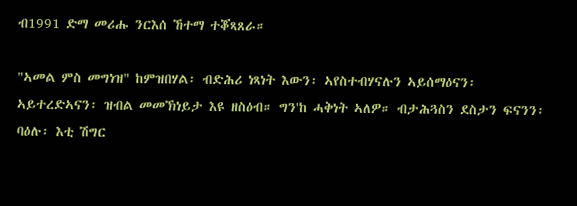ብ1991 ድማ መሪሑ ንርእሰ ኸተማ ተቖጻጸራ።

"ኣመል ምስ መግነዝ" ከምዝበሃል፡ ብድሕሪ ነጻነት እውን፡ ኣየስተብሃናሉን ኣይሰማዕናን፡ ኣይተረድኣናን፡ ዝብል መመኽነይታ እዩ ዘስዕብ። ግን'ከ ሓቅነት ኣለዎ። ብታሕጓስን ደስታን ፍናንን፡ ባዕሉ፡ እቲ ሽግር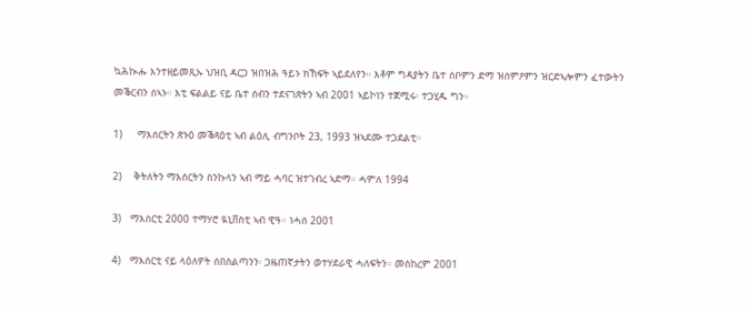ኳሕኲሑ እንተዘይመጺኡ ህዝቢ ዳርጋ ዝበዝሕ ዓይኑ ክኸፍት ኣይደለየን። እቶም ግዳያትን ቤተ ሰቦምን ድማ ዝሰምዖምን ዝርድኣሎምን ፈተውትን መቕርብን ሰኣኑ። እቲ ፍልልይ ናይ ቤተ ሰብን ተደናገጽትን ኣብ 2001 ኣይኮነን ተጀሚሩ፡ ተጋሂዱ ግን።

1)     ማእሰርትን ጽኑዕ መቕጻዕቲ ኣብ ልዕሊ ብግንቦት 23, 1993 ዝኣደሙ ተጋደልቲ።

2)    ቅትለትን ማእሰርትን ስንኩላን ኣብ ማይ ሓባር ዝተገብረ ኣድማ። ሓምለ 1994

3)   ማእሰርቲ 2000 ተማሃሮ ዪኒቨስቲ ኣብ ዊዓ። ነሓሰ 2001

4)   ማእሰርቲ ናይ ላዕለዎት ሰበስልጣንን፡ ጋዜጠኛታትን ወተሃደራዊ ሓለፍትን። መስከረም 2001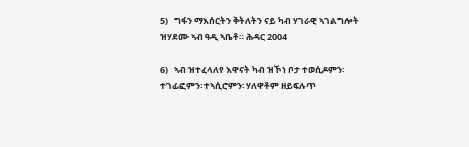5)   ግፋን ማእሰርትን ቅትለትን ናይ ካብ ሃገራዊ ኣገልግሎት ዝሃደሙ ኣብ ዓዲ ኣቤቶ። ሕዳር 2004

6)   ኣብ ዝተፈላለየ እዋናት ካብ ዝኾነ ቦታ ተወሲዶምን፡ ተገፊፎምን፡ ተኣሲሮምን፡ ሃለዋቶም ዘይፍሉጥ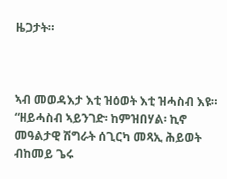ዜጋታት።



ኣብ መወዳእታ እቲ ዝዕወት እቲ ዝሓስብ እዩ። “ዘይሓስብ ኣይንገድ፡ ከምዝበሃል፡ ኪኖ መዓልታዊ ሽግራት ሰጊርካ መጻኢ ሕይወት ብከመይ ጌሩ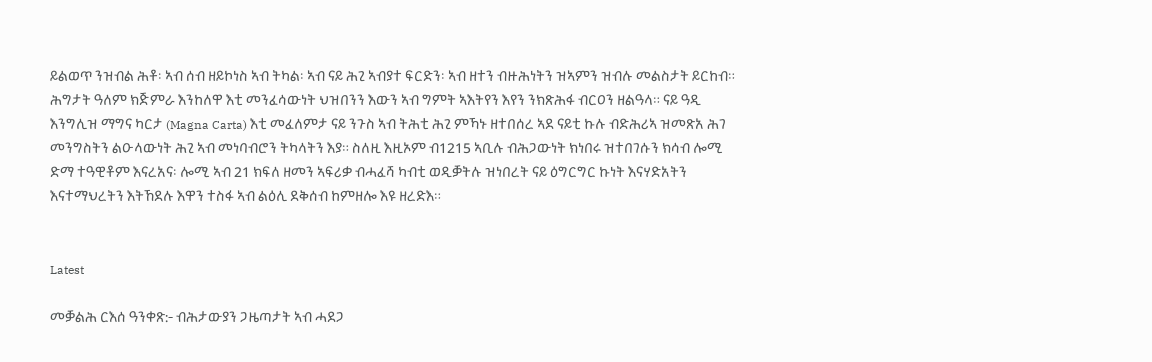ይልወጥ ንዝብል ሕቶ፡ ኣብ ሰብ ዘይኮነስ ኣብ ትካል፡ ኣብ ናይ ሕጊ ኣብያተ ፍርድን፡ ኣብ ዘተን ብዙሕነትን ዝኣምን ዝብሉ መልስታት ይርከብ። ሕግታት ዓለም ክጅምራ እንከለዋ እቲ መንፈሳውነት ህዝበንን እውን ኣብ ግምት ኣእትየን እየን ንክጽሕፋ ብርዐን ዘልዓላ። ናይ ዓዲ እንግሊዝ ማግና ካርታ (Magna Carta) እቲ መፈለምታ ናይ ንጉስ ኣብ ትሕቲ ሕጊ ምኻኑ ዘተበሰረ ኣደ ናይቲ ኩሉ ብድሕሪኣ ዝመጽአ ሕገ መንግስትን ልዑላውነት ሕጊ ኣብ መነባብሮን ትካላትን እያ። ስለዚ እዚኦም ብ1215 ኣቢሉ ብሕጋውነት ክነበሩ ዝተበገሱን ክሳብ ሎሚ ድማ ተዓዊቶም እናረአና፡ ሎሚ ኣብ 21 ክፍለ ዘመን ኣፍሪቃ ብሓፈሻ ካብቲ ወዲቓትሉ ዝነበረት ናይ ዕግርግር ኩነት እናሃድአትን እናተማህረትን እትኸደሉ እዋን ተስፋ ኣብ ልዕሊ ደቅሰብ ከምዘሎ እዩ ዘረድእ።


Latest

መቓልሕ ርእሰ ዓንቀጽ:- ብሕታውያን ጋዜጣታት ኣብ ሓደጋ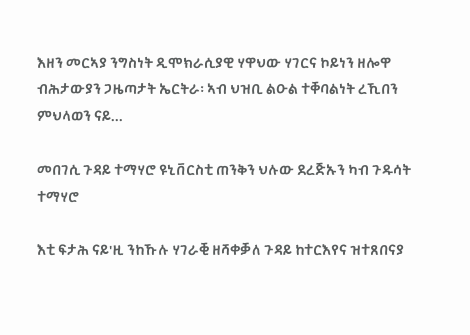እዘን መርኣያ ንግስነት ዲሞክራሲያዊ ሃዋህው ሃገርና ኮይነን ዘሎዋ ብሕታውያን ጋዜጣታት ኤርትራ፡ ኣብ ህዝቢ ልዑል ተቐባልነት ረኺበን ምህላወን ናይ...

መበገሲ ጉዳይ ተማሃሮ ዩኒቨርስቲ ጠንቅን ህሉው ደረጅኡን ካብ ጉዱሳት ተማሃሮ

እቲ ፍታሕ ናይ'ዚ ንከኹሉ ሃገራቒ ዘሻቀቓለ ጉዳይ ከተርእየና ዝተጸበናያ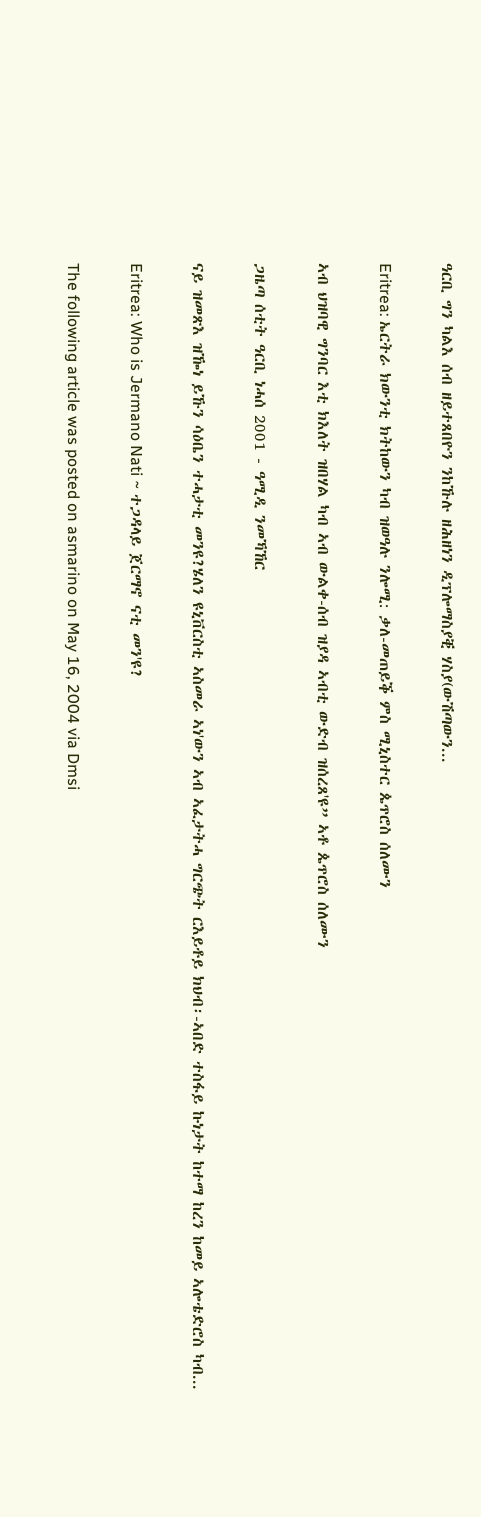ዓርቢ ግን ካልእ ሰብ ዘይተጸበዮን ንከኹሉ ዘሕዘነን ዲፕሎማስያቒ ሃስያ(ውሽጣውን...

Eritrea: ኤርትራ ክውንቲ ክትከውን ካብ ዝወዓሉ ንሎሚ: ቃለ-መጠይቕ ምስ ሚኒስተር ጴጥሮስ ሰለሙን

ኣብ ህዝባዊ ግንባር እቲ ክእለት ዝበሃል ካብ ኣብ ውልቀ-ሰብ ዝያዳ ኣብቲ ውድብ ዝሰረጸ'ዩ” ኣቶ ጴጥሮስ ሰለሙን

ጋዜጣ ሰቲት ዓርቢ ነሓሰ 2001 - ዓሚዲ ንመኻኸር

ናይ ዝመጽእ ዝዀነ ይኹን ሳዕቤን ተሓታቲ መንዩ?ሄለን ዩኒቨርስቲ ኣስመራ ኣነ'ውን ኣብ ኣፈታትሓ ግርጭት ርእይቶይ ክህብ፡-ኣበድ ተስፋይ ኩነታት ከተማ ከረን ከመይ ኣሎቴድሮስ ካብ...

Eritrea: Who is Jermano Nati ~ ተጋዳላይ ጀርማኖ ናቲ መን'ዩ?

The following article was posted on asmarino on May 16, 2004 via Dmsi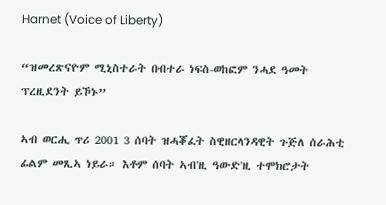Harnet (Voice of Liberty)

“ዝመረጽናዮም ሚኒስተራት በብተራ ነፍስ-ወከፎም ንሓደ ዓመት ፕረዚደንት ይኾኑ”

ኣብ ወርሒ ጥሪ 2001 3 ሰባት ዝሓቖፈት ስዊዘርላንዳዊት ጉጅለ ሰራሕቲ ፊልም መጺኣ ነይራ። እቶም ሰባት ኣብ'ዚ ዓውድ'ዚ ተሞክሮታት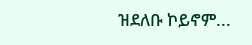ዝደለቡ ኮይኖም...